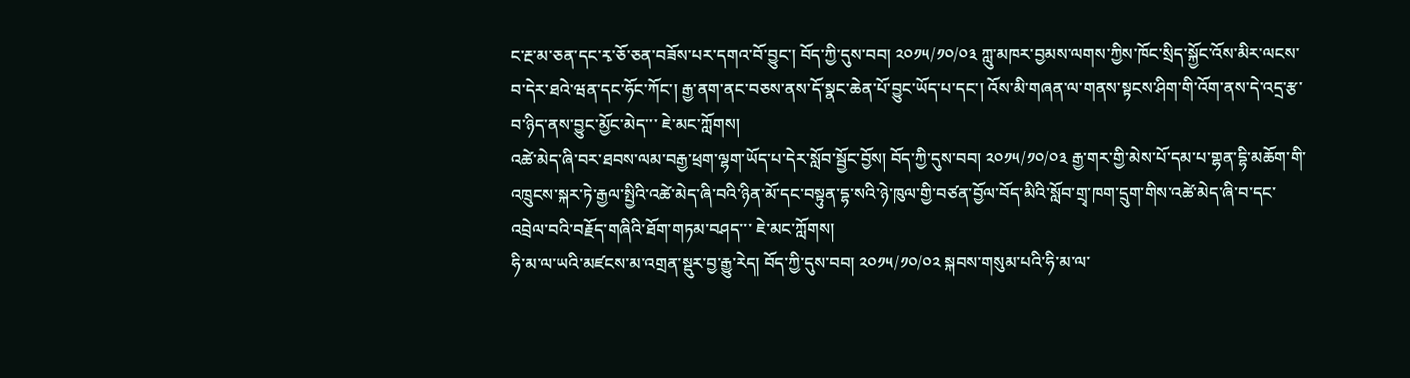ང་རྔ་མ་ཅན་དང་རྭ་ཅོ་ཅན་བཟོས་པར་དགའ་བོ་བྱུང་། བོད་ཀྱི་དུས་བབ། ༢༠༡༥/༡༠/༠༣ ཀླུ་མཁར་བྱམས་ལགས་ཀྱིས་ཁོང་སྲིད་སྐྱོང་འོས་མིར་ལངས་བ་དེར་ཐའེ་ཝན་དང་ཧོང་ཀོང་། རྒྱ་ནག་ནང་བཅས་ནས་དོ་སྣང་ཆེན་པོ་བྱུང་ཡོད་པ་དང་། འོས་མི་གཞན་ལ་གནས་སྟངས་ཤིག་གི་འོག་ནས་དེ་འདྲ་རྩ་བ་ཉིད་ནས་བྱུང་མྱོང་མེད་་་ ཇེ་མང་ཀློགས།
འཚེ་མེད་ཞི་བར་ཐབས་ལམ་བརྒྱ་ཕྲག་ལྷག་ཡོད་པ་དེར་སློབ་སྦྱོང་བྱོས། བོད་ཀྱི་དུས་བབ། ༢༠༡༥/༡༠/༠༣ རྒྱ་གར་གྱི་མེས་པོ་དམ་པ་གྷན་དྷི་མཆོག་གི་འཁྲུངས་སྐར་ཏེ་རྒྱལ་སྤྱིའི་འཚེ་མེད་ཞི་བའི་ཉིན་མོ་དང་བསྟུན་དྷ་སའི་ཉེ་ཁུལ་གྱི་བཙན་བྱོལ་བོད་མིའི་སློབ་གྲྭ་ཁག་དྲུག་གིས་འཚེ་མེད་ཞི་བ་དང་འབྲེལ་བའི་བརྗོད་གཞིའི་ཐོག་གཏམ་བཤད་་་ ཇེ་མང་ཀློགས།
ཧི་མ་ལ་ཡའི་མཛངས་མ་འགྲན་སྡུར་བྱ་རྒྱུ་རེད། བོད་ཀྱི་དུས་བབ། ༢༠༡༥/༡༠/༠༢ སྐབས་གསུམ་པའི་ཧི་མ་ལ་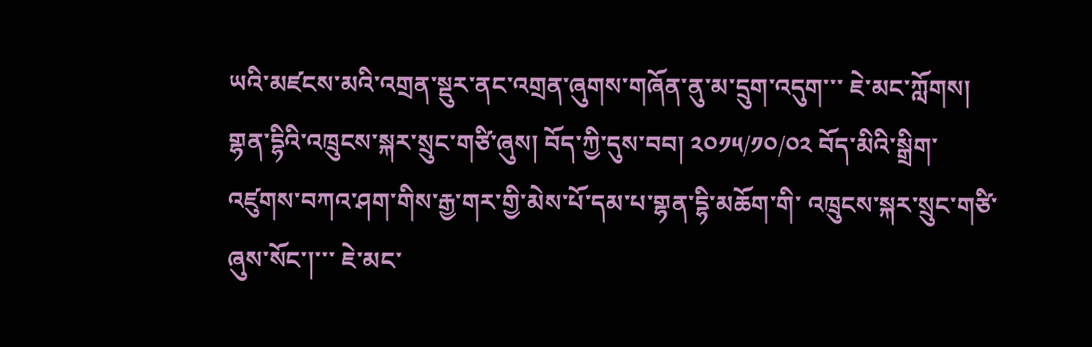ཡའི་མཛངས་མའི་འགྲན་སྡུར་ནང་འགྲན་ཞུགས་གཞོན་ནུ་མ་དྲུག་འདུག་་་ ཇེ་མང་ཀློགས།
གྷན་དྷིའི་འཁྲུངས་སྐར་སྲུང་གཙི་ཞུས། བོད་ཀྱི་དུས་བབ། ༢༠༡༥/༡༠/༠༢ བོད་མིའི་སྒྲིག་འཛུགས་བཀའ་ཤག་གིས་རྒྱ་གར་གྱི་མེས་པོ་དམ་པ་གྷན་དྷི་མཆོག་གི་ འཁྲུངས་སྐར་སྲུང་གཙི་ཞུས་སོང་།་་་ ཇེ་མང་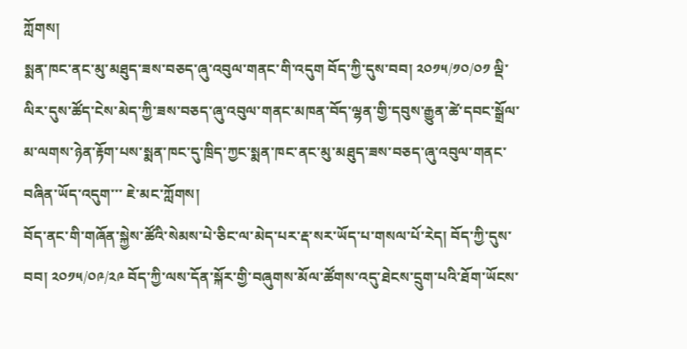ཀློགས།
སྨན་ཁང་ནང་མུ་མཐུད་ཟས་བཅད་ཞུ་འབུལ་གནང་གི་འདུག བོད་ཀྱི་དུས་བབ། ༢༠༡༥/༡༠/༠༡ ལྡི་ལིར་དུས་ཚོད་ངེས་མེད་ཀྱི་ཟས་བཅད་ཞུ་འབུལ་གནང་མཁན་བོད་ལྷན་གྱི་དབུས་རྒྱུན་ཚེ་དབང་སྒྲོལ་མ་ལགས་ཉེན་རྟོག་པས་སྨན་ཁང་དུ་ཁྲིད་ཀྱང་སྨན་ཁང་ནང་མུ་མཐུད་ཟས་བཅད་ཞུ་འབུལ་གནང་བཞིན་ཡོད་འདུག་་་ ཇེ་མང་ཀློགས།
བོད་ནང་གི་གཞོན་སྐྱེས་ཚོའི་སེམས་པེ་ཅིང་ལ་མེད་པར་རྡ་སར་ཡོད་པ་གསལ་པོ་རེད། བོད་ཀྱི་དུས་བབ། ༢༠༡༥/༠༩/༢༩ བོད་ཀྱི་ལས་དོན་སྐོར་གྱི་བཞུགས་མོལ་ཚོགས་འདུ་ཐེངས་དྲུག་པའི་ཐོག་ཡོངས་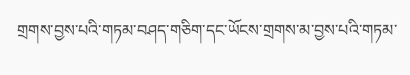གྲགས་བྱས་པའི་གཏམ་བཤད་གཅིག་དང་ཡོངས་གྲགས་མ་བྱས་པའི་གཏམ་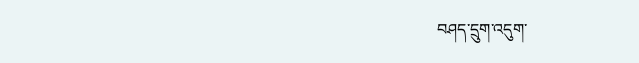བཤད་དྲུག་འདུག་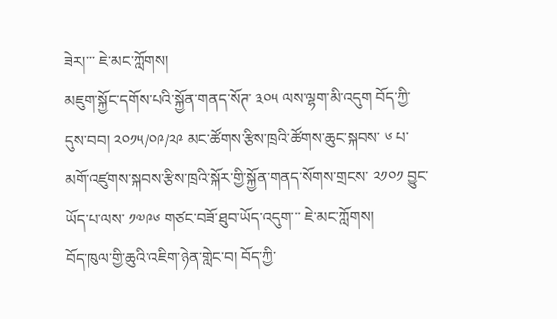ཟེར།་་་ ཇེ་མང་ཀློགས།
མཇུག་སྐྱོང་དགོས་པའི་སྐྱོན་གནད་སོཊ་ ༣༠༥ ལས་ལྷག་མི་འདུག བོད་ཀྱི་དུས་བབ། ༢༠༡༥/༠༩/༢༩ མང་ཚོགས་རྩིས་ཁྲའི་ཚོགས་ཆུང་སྐབས་ ༦ པ་མགོ་འཛུགས་སྐབས་རྩིས་ཁྲའི་སྐོར་གྱི་སྐྱོན་གནད་སོགས་གྲངས་ ༢༡༠༡ བྱུང་ཡོད་པ་ལས་ ༡༧༩༦ གཙང་བཟོ་ཐུབ་ཡོད་འདུག་་་ ཇེ་མང་ཀློགས།
བོད་ཁུལ་གྱི་ཆུའི་འཇིག་ཉེན་གླེང་བ། བོད་ཀྱི་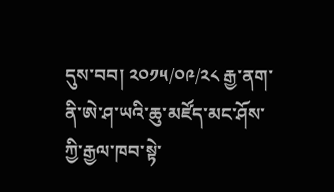དུས་བབ། ༢༠༡༥/༠༩/༢༨ རྒྱ་ནག་ནི་ཨེ་ཤ་ཡའི་ཆུ་མཛོད་མང་ཤོས་ཀྱི་རྒྱལ་ཁབ་སྟེ་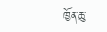ཁྱོན་ཆུ་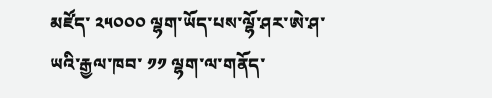མཛོད་ ༢༥༠༠༠ ལྷག་ཡོད་པས་ལྷོ་ཤར་ཨེ་ཤ་ཡའི་རྒྱལ་ཁབ་ ༡༡ ལྷག་ལ་གནོད་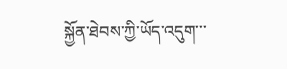སྐྱོན་ཐེབས་ཀྱི་ཡོད་འདུག་་་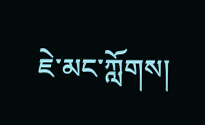ཇེ་མང་ཀློགས།